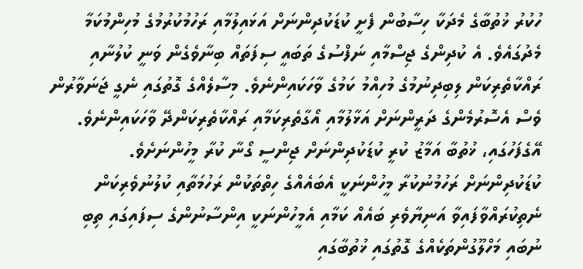ހުކުރު ޚުތުބާގެ މެދަކާ ހިސާބުން ފެށީ ކުޑަކުދިންނަށް އަޅައިލުމާއި ރަހުމުކުރުމުގެ މުހިންމުކަމާ މެދުގައެވެ. އެ ކުދިންގެ ޖިސްމާއި ނަފްސުގެ ތަބައީ ސިފަތައް ބިނާވެގެން ވަނީ ކުލުނާއި ރައްކާތެރިކަން ލިބިދިނުމުގެ މުހިއްމު ކަމުގެ ވާހަކައިންނެވެ. މިސާލެއްގެ ގޮތުގައި ނެގީ ޖަނަވާރުން ވެސް އެސޮރުމެންގެ ދަރީންނަށް އަޅާލުމާއި އޯގާތެރިކަމާއި ރައްކާތެރިކަންދޭ ވާހަކައިންނެވެ. އޭގެފަހުގައި، ޚުތުބާ އަމާޒު ކުރީ ކުޑަކުދިންނަށް ޖިންސީ ގޯނާ ކުރާ މީހުންނަށެވެ. ކުޑަކުދިންނަށް ރަހުމުނުކުރާ މީހުންނަކީ އެބައެއްގެ ހިތްތަކުން ރަހުމަތާއި ކުލުނުވެރިކަން ނެތިކުރައްވާފައިވާ އަނިޔާވެރި ބައެއް ކަމާއި އެމީހުންނަކީ އިންސާނުންގެ ސިފައިގައި ތިބި ނުބައި މަހްލޫގުންތަކެއްގެ ގޮތުގައި ޚުތުބާގައި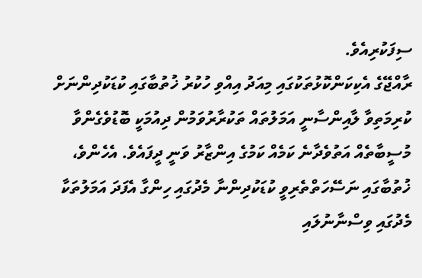ސިފަކުރިއެވެ.
ރާއްޖޭގެ އެކިކަންކޮޅުތަކުގައި މިއަދު އިއްވި ހުކުރު ޚުތުބާގައި ކުޑަކުދިންނަށް ކުރިމަތިވާ ލާއިންސާނީ އަމަލުތައް ތަކުރާރުވަމުން ދިއުމަކީ ބޮޑުވެގެންވާ މުސީބާތެއް އަތުވެދާނެ ކަމެއް ކަމުގެ އިންޒާރު ވަނީ ދީފައެވެ. އެހެންވެ، ޚުތުބާގައި ނަސޭހަތްތެރިވީ ކުޑަކުދިންނާ މެދުގައި ހިންގާ އެފަދަ އަމަލުތަކާ މެދުގައި ވިސްނާނުލައި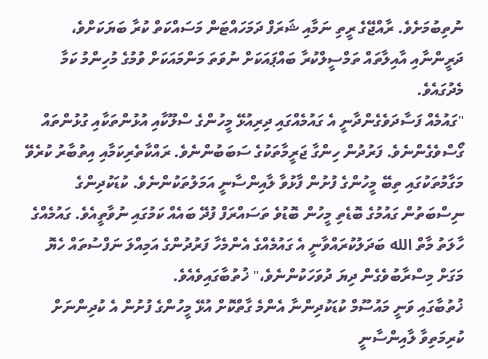ނުތިބުމަށެވެ. ރާއްޖޭގެ ރީތި ނަމާއި ޝަރަފް ދަމަހައްޓަން މަސައްކަތް ކުރާ ބަޔަކަށްވެ، ދަރީންނާއި އާއިލާތައް ތަމްސީލްކުރާ ބައްޕައަކަށް ނުވަތަ މަންމައަކަށް ވުމުގެ މުހިންމު ކަމާ މެދުގައެވެ.
"ގައުމެއް ފަސާދަވެގެންދާނީ އެ ގައުމެއްގައި ދިރިއުޅޭ މީހުންގެ ސްލޫކާއި އުޅުންތަކާއި ގުޅުންތައް ގޯސްވެގެންނެވެ. ފަރުދުން ހިންގާ ޖަރީމާތަކުގެ ސަބަބުންނެވެ. ރައްކާތެރިކަމާއި އިތުބާރު ކުރެވޭ މަގާމުތަކުގައި ތިބޭ މީހުންގެ ފުށުން ފާޅުވާ ލާއިންސާނީ އަމަލުތަކުންނެވެ. ކުޑަކުދިންގެ ނިސްބަތުން ގައުމުގެ ބޮޑެތި މީހުން ބޮޑުވެ ތަސައްރަފް ފުދޭ ބައެއް ކަމުގައި ނުވާތީއެވެ. ގައުމެއްގެ ހާލަތު މާތް الله ބަދަލުކުރައްވާނީ އެ ގައުމެއްގެ އެންމެހާ ފަރުދުންގެ އަމިއްލަ ނަފްސުތައް ހެޔޮ މަގަށް މިސްރާބުވެގެން ދިޔަ ދުވަހަކުންނެވެ،" ޚުތުބާގައިވެއެވެ.
ޚުތުބާގައި ވަނީ މައުސޫމް ކުޑަކުދިންނާ އެންމެ ގާތްކޮށް އުޅޭ މީހުންގެ ފުށުން އެ ކުދިންނަށް ކުރިމަތިވާ ލާއިންސާނީ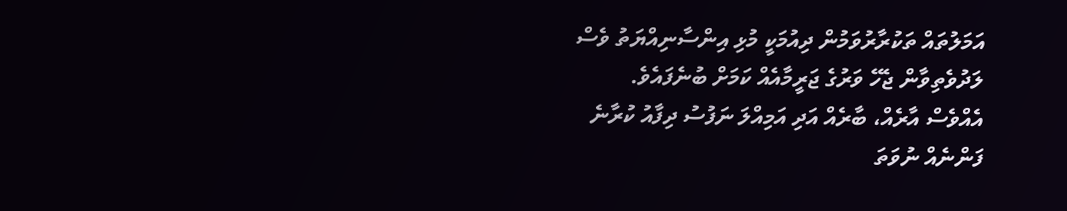އަމަލުތައް ތަކުރާރުވަމުން ދިއުމަކީ މުޅި އިންސާނިއްޔަތު ވެސް ލަދުވެތިވާން ޖެހޭ ވަރުގެ ޖަރީމާއެއް ކަމަށް ބުނެފައެވެ.
އެއްވެސް އާރެއް، ބާރެއް އަދި އަމިއްލަ ނަފުސު ދިފާއު ކުރާނެ ފަންނެއް ނުވަތަ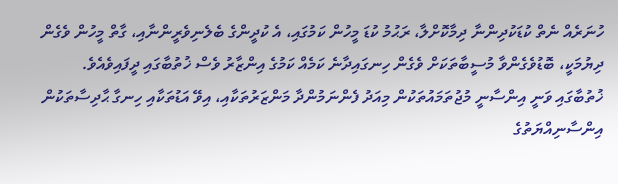ހުނަރެއް ނެތް ކުޑަކުދިންނާ ދިމާކޮށްލާ، ރަޙުމު ކުޑަ މީހުން ކަމުގައި، އެ ކުދީންގެ ބެލެނިވެރީންނާއި، ގާތް މީހުން ވެގެން ދިޔުމަކީ، ބޮޑުވެގެންވާ މުސީބާތަކަށް ވެގެން ހިނގައިދާނެ ކަމެއް ކަމުގެ އިންޒާރު ވެސް ޚުތުބާގައި ދީފައިވެއެވެ.
ޚުތުބާގައި ވަނީ އިންސާނީ މުޖުތަމައުތަކުން މިއަދު ފެންނަމުންދާ މަންޒަރުތަކާއި، އިވޭ އަޑުތަކާއި ހިނގާ ޙާދިސާތަކުން އިންސާނިއްޔަތުގެ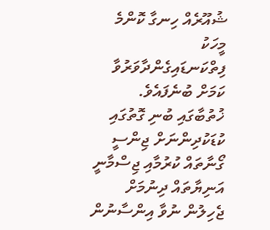ޝުއޫރެއް ހިނގާ ކޮންމެ މީހަކު ފިތްކަނޑައިގެންދާވަރުވާ ކަމަށް ބުނެފައެވެ.
ޚުތުބާގައި ބުނި ގޮތުގައި ކުޑަކުދިންނަށް ޖިންސީ ގޯނާތައް ކުރުމާއި ޖިސްމާނީ އަނިޔާތައް ދިނުމަށް ޖެހިލުން ނުވާ އިންސާނުން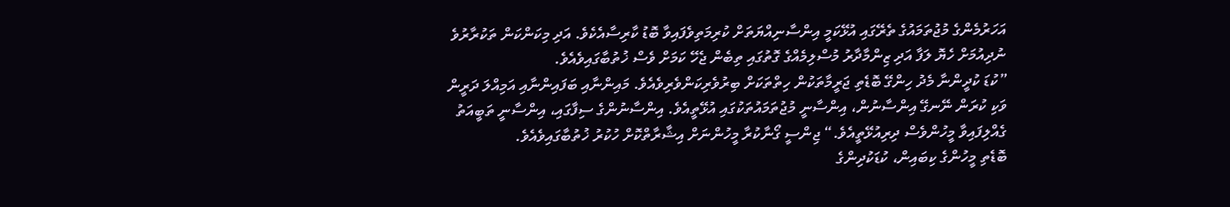އަހަރުމެންގެ މުޖުތަމައުގެ ތެރޭގައި އުޅޭކަމީ އިންސާނިއްޔަތަށް ކުރިމަތިވެފައިވާ ބޮޑު ކާރިސާއެކެވެ. އަދި މިކަންކަން ތަކުރާރުވެ ނުދިއުމަށް ހެޔޮ ލަފާ އަދި ޒިންމާދާރު މުސްލިމެއްގެ ގޮތުގައި ތިބެން ޖެހޭ ކަމަށް ވެސް ޚުތުބާގައިވެއެވެ.
”ކުޑަ ކުދީންނާ މެދު ހިންގޭ ބޮޑެތި ޖަރީމާތަކުން ހިތްތަކަށް ބިރުވެރިކަންވެރިވެއެވެ. މައިންނާއި ބަފައިންނާއި އަމިއްލަ ދަރީން ވަކި ކުރަން ނޭނގޭ އިންސާނުން، އިންސާނީ މުޖުތަމައުތަކުގައި އުޅޭތީއެވެ. އިންސާނުންގެ ސިފާގައި، އިންސާނީ ތަބީއަތު ގެއްލިފައިވާ މީހުންވެސް ދިރިއުޅޭތީއެވެ.“ ޖިންސީ ގޯނާކުރާ މީހުންނަށް އިޝާރާތްކޮށް ހުކުރު ޚުތުބާގައިވެއެވެ.
ބޮޑެތި މީހުންގެ ކިބައިން، ކުޑަކުދިންގެ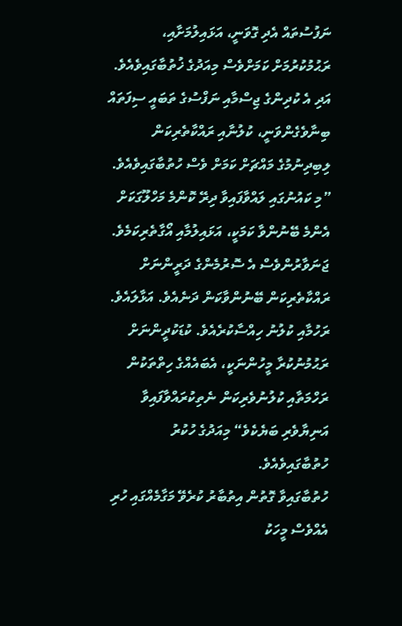ނަފުސުތައް އެދި ގޮވަނީ، އަޅައިލުމަށާއި، ރަޙުމުކުރުމަށް ކަމަށްވެސް މިއަދުގެ ޚުތުބާގައިވެއެވެ. އަދި އެ ކުދިންގެ ޖިސްމާއި ނަފްސުގެ ތަބައީ ސިފަތައް ބިނާވެގެންވަނީ، ކުލުނާއި ރައްކާތެރިކަން ލިބިދިނުމުގެ މައްޗަށް ކަމަށް ވެސް ހުތުބާގައިވެއެވެ.
”މި ކައުނުގައި ލައްވާފައިވާ ދިރޭ ކޮންމެ މަހްލޫގަކަށް އެންމެ ބޭނުންވާ ކަމަކީ، އަޅައިލުމާއި އޯގާތެރިކަމެވެ. ޖަނަވާރުންވެސް އެ ސޮރުމެންގެ ދަރީންނަށް ރައްކާތެރިކަން ބޭނުންވާކަން ދަނެއެވެ. އަޅާލައެވެ. ރަހުމާއި ކުލުނު ހިއްސާކުރެއެވެ. ކުޑަކުދީންނަށް ރަޙުމުނުކުރާ މީހުންނަކީ، އެބައެއްގެ ހިތްތަކުން ރަހްމަތާއި ކުލުނުވެރިކަން ނެތިކުރައްވާފައިވާ އަނިޔާވެރި ބަޔެކެވެ“ މިއަދުގެ ހުކުރު ހުތުބާގައިވެއެވެ.
ހުތުބާގައިވާ ގޮތުން އިތުބާރު ކުރެވޭ މަގާމެއްގައި ހުރި އެއްވެސް މީހަކު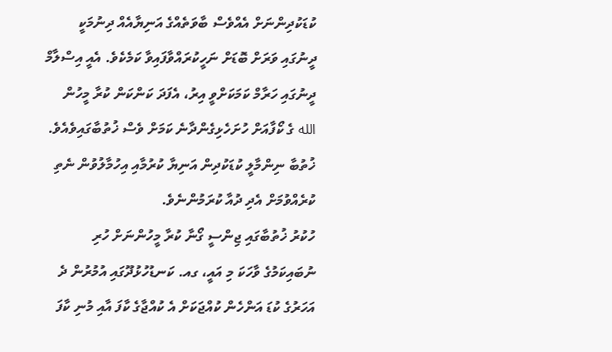ކުޑަކުދިންނަށް އެއްވެސް ބާވަތެއްގެ އަނިޔާއެއް ދިނުމަކީ ދީނުގައި ވަރަށް ބޮޑަށް ނަހީކުރައްވާފައިވާ ކަމެކެވެ. އެއީ އިސްލާމް ދީނުގައި ހަރާމް ކަމަކަށްވީ އިރު، އެފަދަ ކަންކަން ކުރާ މީހުން الله ގެ ކޯފާއަށް ހުށަހެޅިގެންދާނެ ކަމަށް ވެސް ޚުތުބާގައިވެއެވެ.
ޚުތުބާ ނިންމާލީ ކުޑަކުދިން އަނިޔާ ކުރުމާއި އިހުމާލުވުން ނެތި ކުރެއްވުމަށް އެދި ދުއާ ކުރަމުންނެވެ.
ހުކުރު ޚުތުބާގައި ޖިންސީ ގޯނާ ކުރާ މީހުންނަށް ހުރި ނުބައިކަމުގެ ވާހަކަ މި އައީ، ގއ. ކަނޑުހުޅުދޫގައި އުމުރުން ދެ އަހަރުގެ ކުޑަ އަންހެން ކުއްޖަކަށް އެ ކުއްޖާގެ ކާފަ އާއި މުނި ކާފަ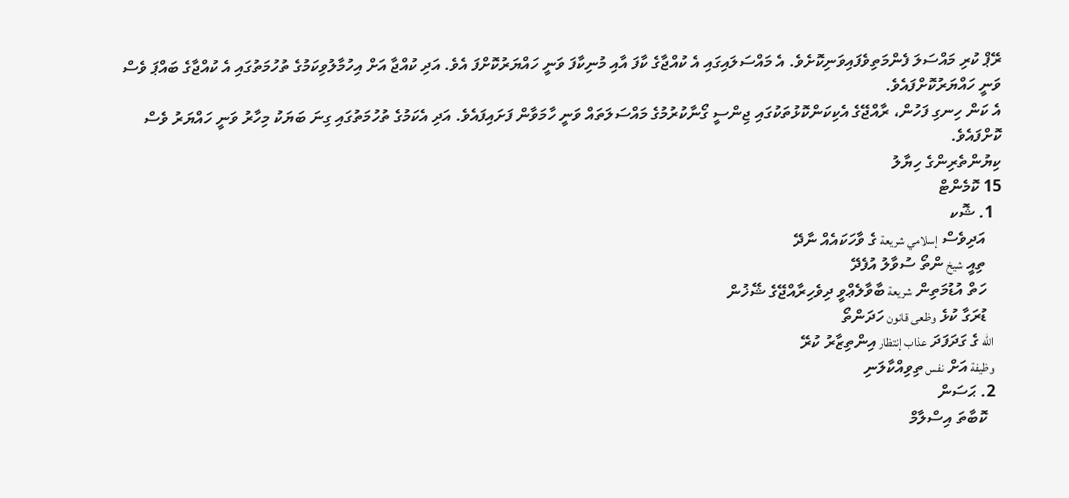ރޭޕް ކުރި މައްސަލަ ފެންމަތިވެފައިވަނިކޮށެވެ. އެ މައްސަލައިގައި އެ ކުއްޖާގެ ކާފަ އާއި މުނިކާފަ ވަނީ ހައްޔަރުކޮށްފަ އެވެ. އަދި ކުއްޖާ އަށް އިހުމާލުވިކަމުގެ ތުހުމަތުގައި އެ ކުއްޖާގެ ބައްޕަ ވެސް ވަނީ ހައްޔަރުކޮށްފައެވެ.
އެ ކަން ހިނގި ފަހުން، ރާއްޖޭގެ އެކިކަންކޮޅުތަކުގައި ޖިންސީ ގޯނާކުރުމުގެ މައްސަލަތައް ވަނީ ހާމަވާން ފަށައިފައެވެ. އަދި އެކަމުގެ ތުހުމަތުގައި ގިނަ ބަޔަކު މިހާރު ވަނީ ހައްޔަރު ވެސް ކޮށްފައެވެ.
ކިޔުންތެރިންގެ ހިޔާލު
15 ކޮމެންޓް
  1. ޝޮކ
    އަދިވެސް إسلامي شريعة ގެ ވާހަކައެއް ނާދޭ
    ތިއީ شيخ ންތޯ ސުވާލު އުފެދޭ
    ހަތް އުޑުމަތިން شريعة ބާވާލެޢްވީ ދިވެހިރާއްޖޭގެ ޝޭޚުން
    ޑުރަގާ ކުޅެ وظعى قانون ހަދަންތޯ
    الله ގެ ގަދަފަދަ عذاب إنتظار އިންތިޒާރު ކުރޭ
    وظيفة އަށް نفس ތިވިއްކާލަނި
  2. ޙަސަން
    ކޮބާތަ އިސްލާމް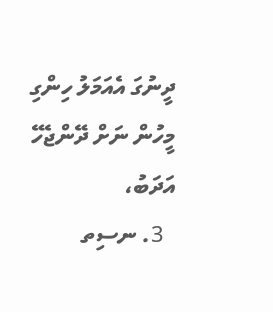ދީނުގަ އެއަމަލު ހިންގި މީހުން ނަށް ދޭންޖެހޭ އަދަބު،
  3. ނސިތ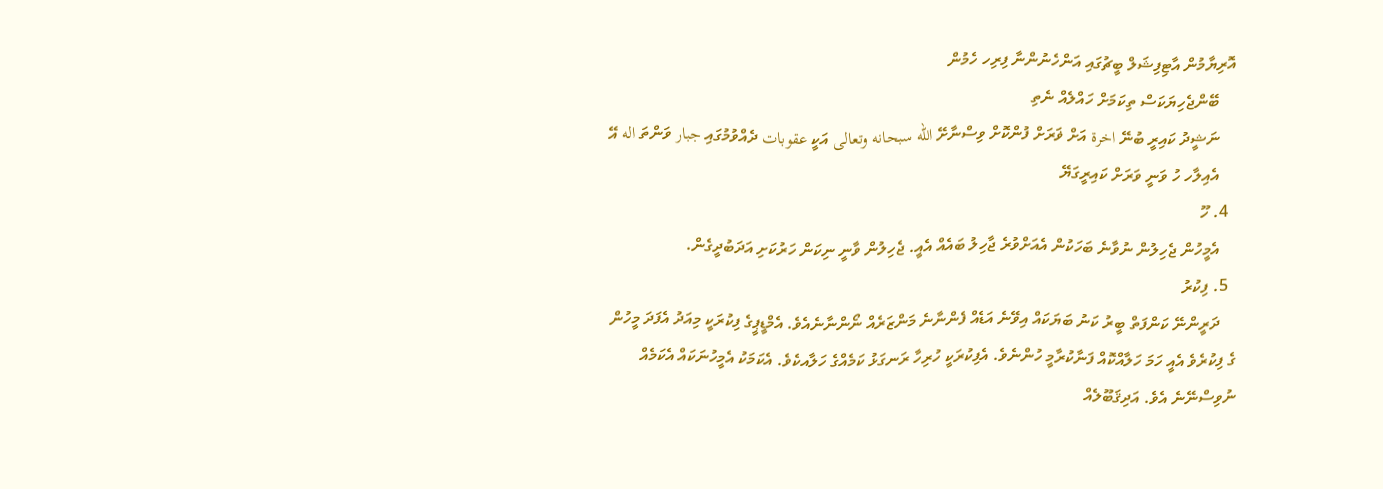އޮރިޔާމުން އާޓިފިޝަލް ބީޗުގައި އަންހެނުންނާ ފިރިހ ހެމުން
    ބޭންޖެހިޔަކަސް ތިކަމަށް ހައްލެއް ނެތި
    ނަޝީދު ކައިރީ ބުނޭ اخرة އަށް ޥަރަށް ފުންކޮށް ވިސްނާށޭ الله سبحانه وتعالى އަކީ عقوبات ދެއްވުމުގައި جبار ވަންތަ اله އޭ
    އެއިލާހ ހު ވަނީ ވަރަށް ކައިރީގަޔޭ
  4. ހޫ
    އެމީހުން ޖެހިލުން ނުވާނެ ބަހަކުން އެއަށްވުރެ ޖާހިލު ބައެއް އެއީ. ޖެހިލުން ވާނީ ނިކަން ހަރުކަށި އަދަބުދީގެން.
  5. ފިކުރު
    ދަރީންނޭ ކަންފަތް ބީރު ކަނު ބަޔަކައް އިވޭނެ އަޑެއް ފެންނާނެ މަންޒަރެއް ނޯންނާނެއެވެ. އެމްޑީޕީގެ ފިކުރަކީ މިއަދު އެފަދަ މީހުން ގެ ފިކުރެވެ އެއީ ހަމަ ހަލާއްކޮއް ފަނާކުރާމީ ހުންނެވެ. އެފިކުރަކީ ހުރިހާ ރަނގަޅު ކަމެއްގެ ހަލާއކެވެ. އެކަމަކު އެމީހުނަކައް އެކަމެއް ނުވިސްނޭނެ އެވެ. އަދިޤަބޫލެއް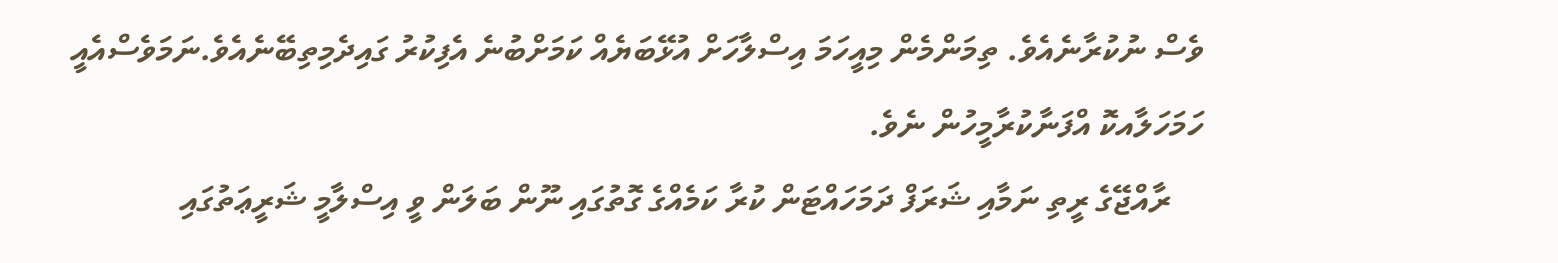ވެސް ނުކުރާނެއެވެ. ތިމަންމެން މިއީހަމަ އިސްލާހަށް އުޅޭބަޔެއް ކަމަށްބުނެ އެފިކުރު ގައިދެމިތިބޭނެއެވެ.ނަމަވެސްއެއީ ހަމަހަލާއކޮ އްފަނާކުރާމީހުން ނެވެ.
    ރާއްޖޭގެ ރީތި ނަމާއި ޝަރަފް ދަމަހައްޓަން ކުރާ ކަމެއްގެ ގޮތުގައި ނޫން ބަލަން ވީ އިސްލާމީ ޝަރީޢަތުގައި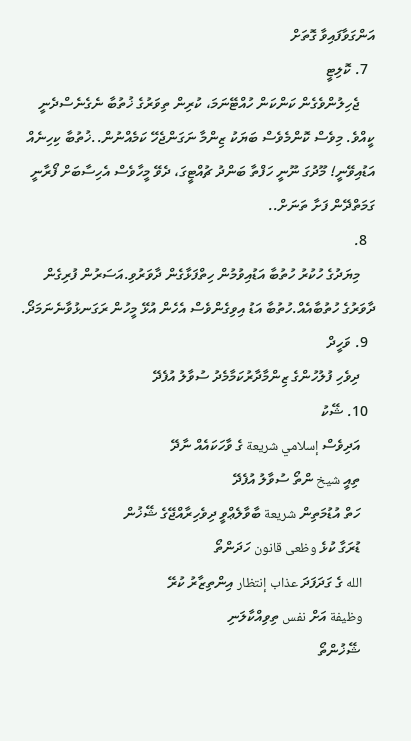އަންގަވާފައިވާ ގޮތަށް
  7. ކޮލިޓީ
    ޖެހިލުންވެގެން ކަންކަން ހުއްޓޭނަމަ، ކުރިން ތިވަރުގެ ޚުތުބާ ނެގެނެސްދެނީ ކީއްވެ. މިވެސް ކޮންމެވެސް ބަޔަކު ޒިންމާ ނަގަންޖެހޭ ކަމެއްނުން..ޚުތުބާ ކިހިނެއް އަޑުއިވޭނީ! މޫދުގަ ނޫނީ ހަފްތާ ބަންދު ޗުއްޓީގަ، ދެވޭ މީހާވެސް އެހިސާބަށް ފޯރާނީ ގަމަތްދޭން ފަށާ ތަނަށް..
  8.
    މިޔަދުގެ ހުކުރު ހުތުބާ އަޑުއިވުމުން ހިތްފަޅާގެން ދާވަރުވި.އަސަރުން ފުރިގެން ދާވަރުގެ ހުތުބާއެއް.ހުތުބާ އަޑު އިވިގެންވެސް އެހެން އުޅޭ މީހުން ރަގަނޅުވާނެނަމަދޯ.
  9. ވަހީދް
    ދިވެހި ފުލުހުންގެ ޒިންމާދާރުކަމާމެދު ސުވާލު އުފެދޭ
  10. ޝޭކު
    އަދިވެސް إسلامي شريعة ގެ ވާހަކައެއް ނާދޭ
    ތިއީ شيخ ންތޯ ސުވާލު އުފެދޭ
    ހަތް އުޑުމަތިން شريعة ބާވާލެޢްވީ ދިވެހިރާއްޖޭގެ ޝޭޚުން
    ޑުރަގާ ކުޅެ وظعى قانون ހަދަންތޯ
    الله ގެ ގަދަފަދަ عذاب إنتظار އިންތިޒާރު ކުރޭ
    وظيفة އަށް نفس ތިވިއްކާލަނި
    ޝޭޚުންތޯ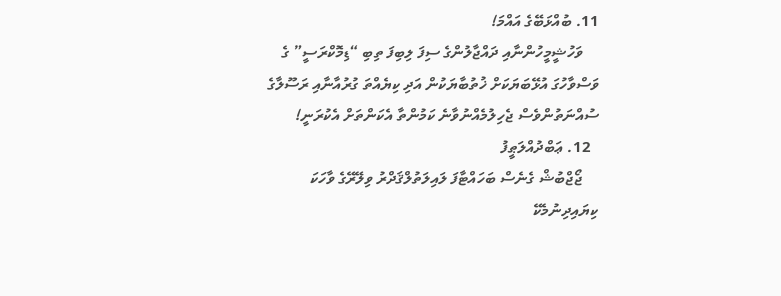11. ބުއްޅަބޭގެ އައްމަ!
    ވަހުޝީމީހުންނާއި ދައްޖާލުންގެ ސިފަ ލިބިފަ ތިބި “ޑިމޮކްރަސީ” ގެ ވަސްވާހުގަ އުޅޭބަޔަކަށް ޚުތުބާޔަކުން އަދި ކިޔެއްތަ ގުރުއާނާއި ރަސޫލާގެ ސުއްނަތުންވެސް ޖެހިލުމެއްނުވާނެ ކަމުންތާ އެކަންތަށް އެކުރަނީ!
  12. ޢަބްދުއްލަޠީފު
    ޖޯޖްބުޝް ގެނެސް ބަހައްޓާފަ ލައިލަތުލްޤަދްރު ވިލޭރޭގެ ވާހަކަ ކިޔައިދިނުމެކޭ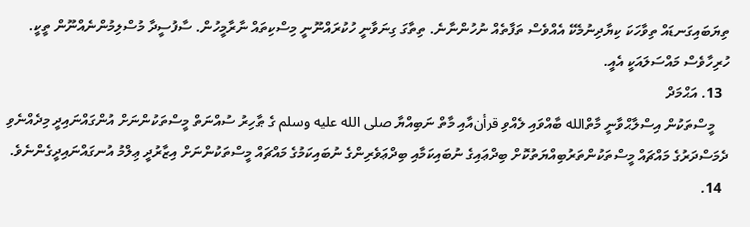ތިޔަބައިގަނޑައް ތިވާހަކަ ކިޔާދިނުމެކޭ އެއްވެސް ތަފާތެއް ނުހުންނާނެ. ތިތާގަ ގިނަވާނީ ހުކުރައްނޫނީ މިސްކިތައް ނާރާމީހުން. ސާފުސީދާ މުސްލިމުންނެއްނޫން ތީކީ. ހުރިހާވެސް މައްސަލައަކީ އެއީ.
  13. އަޙްމަދް
    މީސްތަކުން އިސްލާޙްވާނީ މާތްالله ބާއްވައި ލެއްވި قرأنއާއި މާތް ނަބިއްޔާ صلى الله عليه وسلم ގެ ޠާހިރު ސުއްނަތް މީސްތަކުންނަށް އުންގައްނައިދީ މިދެއްނެވި ދެމަސްދަރުގެ މައްޗައް މީސްތަކުންތަރުބިއްޔަތުކޮށް ބިދްޢައިގެ ނުބައިކަމާއި ބިދްޢަވެރިންގެ ނުބައިކަމުގެ މައްޗައް މީސްތަކުންނަށް އިޒާރުދީ ޢިލްމު އުނގައްނައިދީގެންނެވެ.
  14.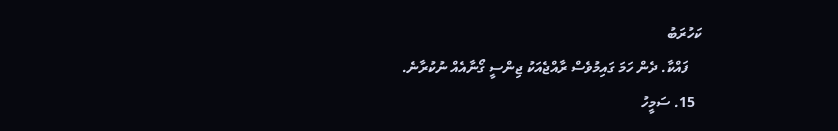ކަހުރަބު
    ފައްކާ. ދެން ހަމަ ގައިމުވެސް ރާއްޖެއަކު ޖިންސީ ގޯނާއެއް ނުކުރާނެ.
  15. ސަމީހު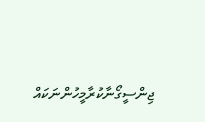ޖިންސީގޯނާކުރާމީހުންނަކައް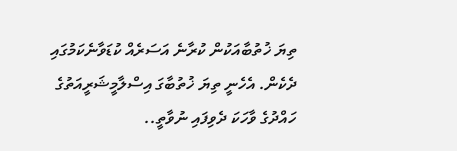ތިޔަ ޚުތުބާއަކުން ކުރާނެ އަސަރެއް ކުޑަވާނެކަމުގައި ދެކެން. އެހެނީ ތިޔަ ޚުތުބާގަ އިސްލާމީޝަރީއަތުގެ ހައްދުގެ ވާހަކަ ދެވިފައި ނުވާތީ..